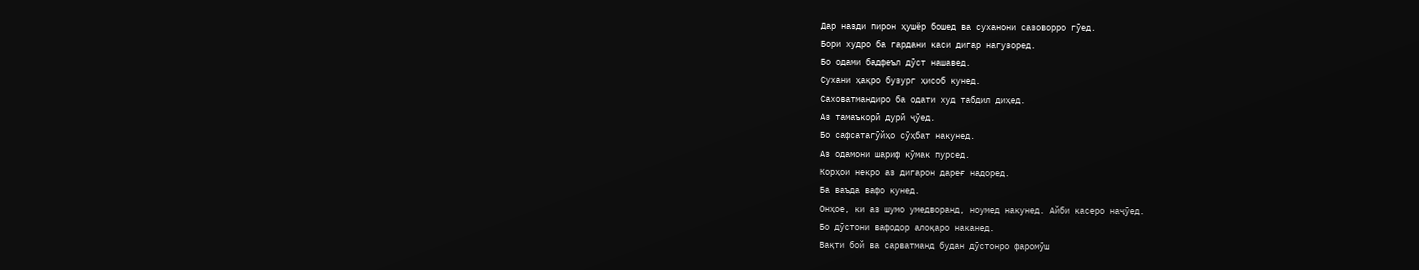Дар назди пирон ҳушёр бошед ва суханони сазоворро гӯед.
Бори худро ба гардани каси дигар нагузоред.
Бо одами бадфеъл дӯст нашавед.
Сухани ҳақро бузург ҳисоб кунед.
Саховатмандиро ба одати худ табдил диҳед.
Аз тамаъкорӣ дурӣ ҷӯед.
Бо сафсатагӯйҳо сӯҳбат накунед.
Аз одамони шариф кӯмак пурсед.
Корҳои некро аз дигарон дареғ надоред.
Ба ваъда вафо кунед.
Онҳое, ки аз шумо умедворанд, ноумед накунед. Айби касеро наҷӯед.
Бо дӯстони вафодор алоқаро наканед.
Вақти бой ва сарватманд будан дӯстонро фаромӯш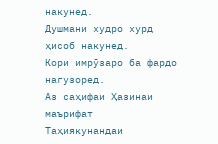накунед.
Душмани худро хурд ҳисоб накунед.
Кори имрӯзаро ба фардо нагузоред.
Аз саҳифаи Ҳазинаи маърифат
Таҳиякунандаи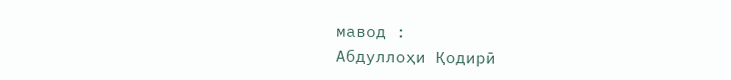мавод :
Абдуллоҳи Қодирӣ